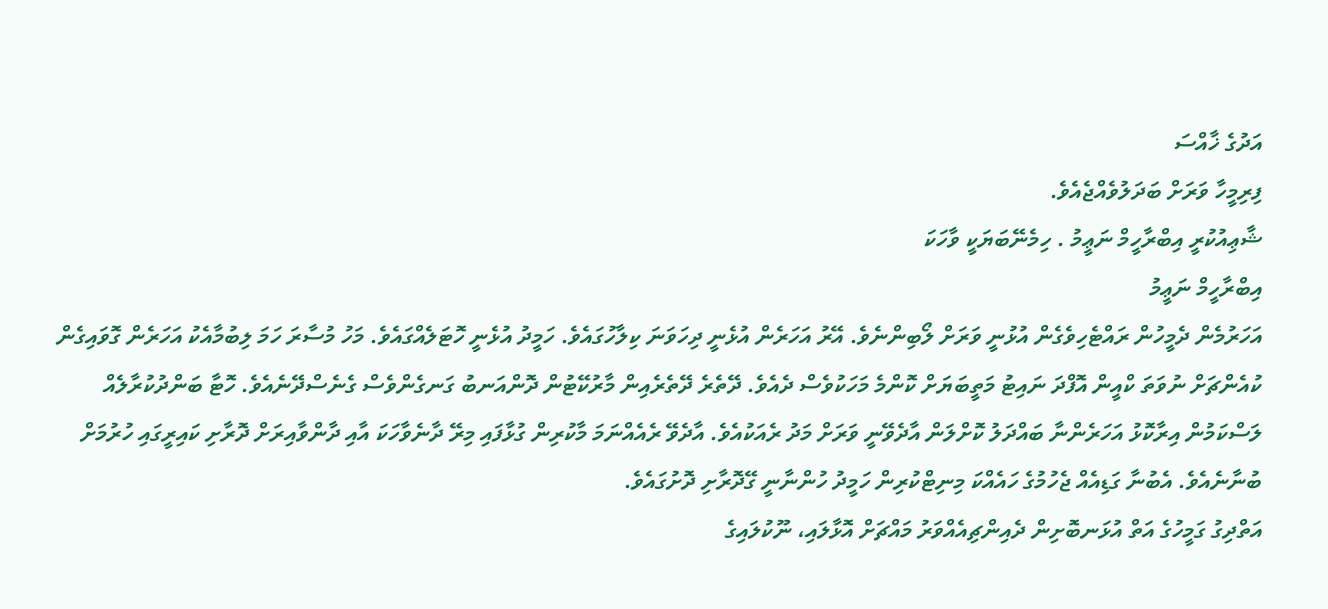އަދުގެ ޚާއްސަ
ފިރިމީހާ ވަރަށް ބަދަލުވެއްޖެއެވެ.
ޝާޢިއުކުރީ އިބްރާހީމް ނަޢީމު . ހިމެނޭބަޔަކީ ވާހަކަ
އިބްރާހީމް ނަޢީމު
އަހަރުމެން ދެމީހުން ރައްޓެހިވެގެން އުޅުނީ ވަރަށް ލޯބިންނެވެ. އޭރު އަހަރެން އުޅެނީ ދިހަވަނަ ކިލާހުގައެވެ. ހަމީދު އުޅެނީ ހޮޓަލެއްގައެވެ. މަހު މުސާރަ ހަމަ ލިބުމާއެކު އަހަރެން ގޮވައިގެން ކުއެންޗަށް ނުވަތަ ކްއީން އޮފްދަ ނައިޓު މަތީބަޔަށް ކޮންމެ މަހަކުވެސް ދެއެވެ. ދޭތެރެ ދޭތެރެއިން މާރުކޭޓުން ދޮންއަނބު ގަނގެންވެސް ގެނެސްދޭނެއެވެ. ހޮޓާ ބަންދުކުރާލެއް ލަސްކަމުން އިރާކޮޅު އަހަރެންނާ ބައްދަލު ކޮށްލަން އާދެވޭނީ ވަރަށް މަދު ރެއަކުއެވެ. އާދެވޭ ރެއެއްނަމަ މާކުރިން ގުޅާފައި މިރޭ ދާނެވާހަކަ އާއި ދާންވާއިރަށް ދޮރާށި ކައިރީގައި ހުރުމަށް ބުނާނެއެވެ. އެބުނާ ގަޑިއެއް ޖެހުމުގެ ހައެއްކަ މިނިޓްކުރިން ހަމީދު ހުންނާނީ ގޭދޮރާށި ދޮށުގައެވެ.
އަތްދިގު ގަމީހުގެ އަތް އުޅަނބޮށިން ދެއިންޗިއެއްވަރު މައްޗަށް އޮޅާލައި، ނޫކުލައިގެ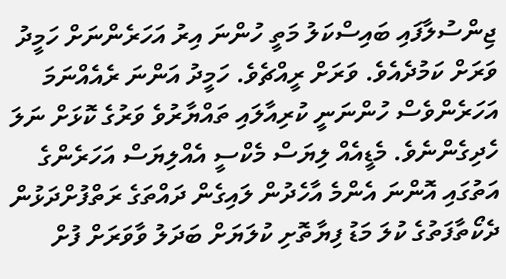ޖިންސުލާފައި ބައިސްކަލު މަތީ ހުންނަ އިރު އަހަރެންނަށް ހަމީދު ވަރަށް ކަމުދެއެވެ. ވަރަށް ރީއްޗެވެ. ހަމީދު އަންނަ ރެއެއްނަމަ އަހަރެންވެސް ހުންނަނީ ކުރިއާލައި ތައްޔާރުވެ ވަރުގެ ކޮޅަށް ނަލަ ހެދިގެންނެވެ. މެޑީއެއް ލިޔަސް މެކްސީ އެއްލިޔަސް އަހަރެންގެ އަތުގައި އޮންނަ އެންމެ އާހެދުން ލައިގެން ދައްތަގެ ރަތްފުށްދަޅުން ދެކޯތާފަތުގެ ކުލަ މަޑު ފިޔާތޮށި ކުލަޔަށް ބަދަލު ވާވަރަށް ފުށް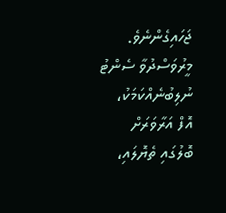ޖަހައިގެންނެވެ. މީރުވަސްދުވާ ސެންޓު ނުލިބުނެއްކަމަކު، އޮފް އަރާވަރަށް ބޮލުގައި ތެޔޮލައި،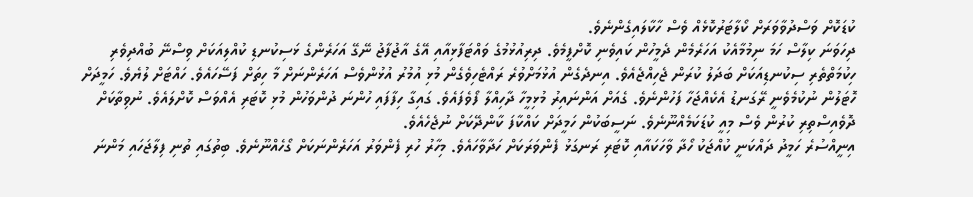ކުޑަކޮށް ވަސްދުވާވަރަށް ކޯލާޓަރުކޮޅެއް ވެސް ހާކާލައިގެންނެވެ.
ދިހަވަނަ ކިލާސް ހަމަ ނިމުމާއެކު އަހަރެމެން ދެމީހުން ކައިވެނި ކޮށްފީމެވެ. ދިރިއުޅުމުގެ ވައްޓަފާޅިއާއި އޭގެ އާޖުފާޖު ނޭގޭ އަހަރެންގެ ޅަސިކުނޑި ކުއްލިއަކަށް ވިސްނޭ ބުއްދިވެރި ހިކުމަތްތެރި ސިކުނޑިއަކަށް ބަދަލު ކުރަން ޖެހިއްޖެއެވެ. އިނދެގެން އުޅުމަށްވުރެ ރައްޓެހިވެގެން މުޅި އުމުރު އުޅުންވެސް އަހަރެންނަށް މާ ހިތަށް ފަސޭހައެވެ. ހައްޓަށް ލުޔެވެ. ހަމީދަށް ހޮޓަލުން ނުކުމެވެނީ ރޭގަނޑު އެކެއްޖަހާ ފަހުންނެވެ. ގެއަށް އަންނައިރު މުޅިމީހާ ދާހިއްލާ ފޯވެފައެވެ. ގައިގާ ހިފާފައި ހުންނަ ދުންވަހުން މުޅި ކޮޓަރި އެއްވަސް ކޮށްލައެވެ. ނުވިތާކަށް ދޮވެއިސްތިރި ކުރުން ވެސް މިއީ ކުޑަކަމެއްނޫނެވެ. ނަސީބަކުން ހަމީދަށް ކައްކާފަ ކާންދޭކަށް ނުޖެހެއެވެ.
އިނީއްސުރެ ހަމީދު ދައްކަނީ ކުއްޖަކު ހޯދާ ވާހަކައާއި ކޮޓަރި ރަނގަޅު ފެންވަރަކަށް ހަދާވާހައެވެ. މިހާރު ހުރި ފެންވަރު އަހަރެންނަކަށް ގޯހެއްނޫނެވެ. ބިތުގައި ތުނި ފިލާޖަހައި މަންނަ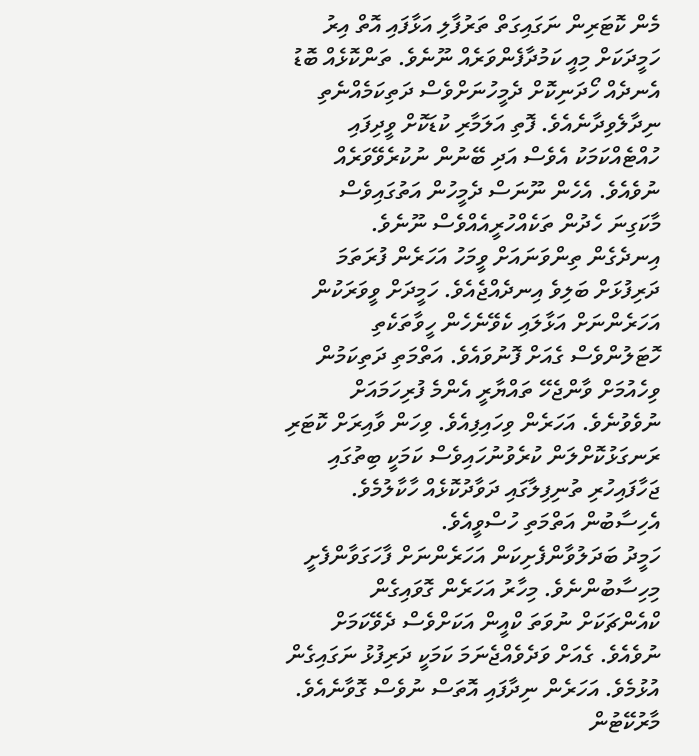މެން ކޮޓަރިން ނަގައިގަތް ތަރުފާލި އަޅާފައި އޮތް އިރު ހަމީދަކަށް މިއީ ކަމުދާފެންވަރެއް ނޫނެވެ. ތަންކޮޅެއް ބޮޑު އެނދެއް ހޯދަނިކޮށް ދެމީހުނަށްވެސް ދަތިކަމެއްނެތި ނިދާލެވިދާނެއެވެ. ފޮތި އަލަމާރި ކުޑަކޮށް ވީދިފައި ހުއްޓެއްކަމަކު އެވެސް އަދި ބޭނުން ނުކުރެވޭވަރެއް ނުވެއެވެ. އެހެން ނޫނަސް ދެމީހުން އަތުގައިވެސް މާކަގިނަ ހެދުން ތަކެއްހުރީއެއްވެސް ނޫނެވެ.
އިނދެގެން ތިންވަނައަށް ވީމަހު އަހަރެން ފުރަތަމަ ދަރިފުޅަށް ބަލިވެ އިނދެއްޖެއެވެ. ހަމީދަށް ވީވަރަކުން އަހަރެންނަށް އަޅާލައި ކެވޭނެހެން ހީވާތަކެތި ހޮޓަލުންވެސް ގެއަށް ފޮނުވައެވެ. އަތްމަތި ދަތިކަމުން ވިހެއުމަށް ވާންޖެހޭ ތައްޔާރީ އެންމެ ފުރިހަމައަށް ނުވެވުނެވެ. އަހަރެން ވިހައިފިއެވެ. ވިހަން ވާއިރަށް ކޮޓަރި ރަނގަޅުކޮށްލަން ކުރެވުނުހައިވެސް ކަމަކީ ބިތުގައި ޖަހާފައިހުރި ތުނިފިލާގައި ދަވާދުކޮޅެއް ހާކާލުމެވެ. އެހިސާބުން އަތްމަތި ހުސްވީއެވެ.
ހަމީދު ބަދަލުވާންފެށިކަން އަހަރެންނަށް ފާހަގަވާންފެށީ މިހިސާބުންނެވެ. މިހާރު އަހަރެން ގޮވައިގެން ކްއެންޗަކަށް ނުވަތަ ކްއީން އަކަށްވެސް ދެވޭކަމަށް ނުވެއެވެ. ގެއަށް ވަދެވެއްޖެނަމަ ކަމަކީ ދަރިފުޅު ނަގައިގެން އުޅުމެވެ. އަހަރެން ނިދާފައި އޮތަސް ނުވެސް ގޮވާނެއެވެ. މާރުކޭޓުން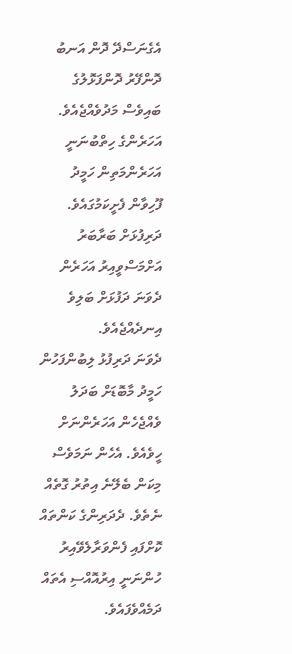އެގެނަސްދޭ ދޮން އަނބު ދޮންފޭރު ދޮންފަޅޮލުގެ ބައިވެސް މަދުވެއްޖެއެވެ. އަހަރެންގެ ހިތްބުނަނީ އަހަރެންމަތިން ހަމީދު ފޫހިވާން ފެށީކަމުގައެވެ. ދަރިފުޅަށް ބަރާބަރު އަށްމަސްވީއިރު އަހަރެން ދެވަނަ ދަފުޅަށް ބަލިވެ އިނދެއްޖެއެވެ.
ދެވަނަ ދަރިފުޅު ލިބުންފަހުން ހަމީދު މާބޮޑަށް ބަދަލު ވެއްޖެހެން އަހަރެންނަށް ހީވެއެވެ. އެހެން ނަމަވެސް މިކަން ބެލޭނެ އިތުރު ގޮތެއް ނެތެވެ. ދެދަރިންގެ ކަންތައް ކޮށްފައި ފެންވަރާލެވޭއިރު ހުންނަނީ އިރުއޮއްސި އެތައް ދަމެއްވެފައެވެ.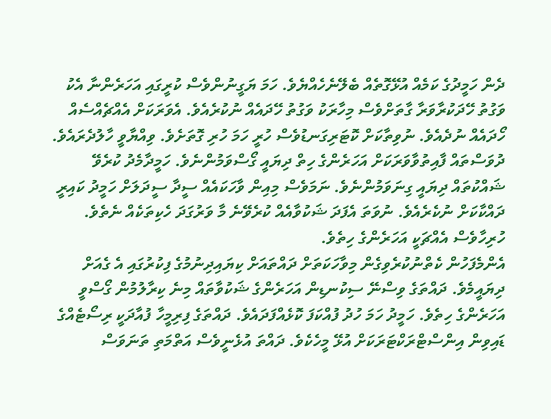ދެން ހަމީދުގެ ކަމެއް އުޅޭގޮތެއް ބެލޭނެހެއްޔެވެ. ހަމަ ޔަގީނުންވެސް ކުރީގައި އަހަރެންނާ އެކު ވަގުތު ހޭދަކުރާވަރާ ގާތަށްވެސް މިހާރަކު ވަގުތު ހޭދައެއް ނުކުރެއެވެ. އެވަރަކަށް އެއްޗެއްސެއް ހޯދައެއް ނުދެއެވެ. ނުވިތާކަށް ކޮޓަރިގަނޑުވެސް ހުރީ ހަމަ ހުރި ގޮތަށެވެ. ވިއްޔާވީ ހާލުދެރައެވެ. ދުވަސްތައް ފާއިތުވާވަރަކަށް އަހަރެންގެ ހިތް ދިޔައީ ގޯސްވަމުންނެވެ. ހަމީދާމެދު ކުރެވޭ ޝައްކުތައް ދިޔައީ ގިނަވަމުންނެވެ. ނަމަވެސް މިއިން ވާހަކައެއް ސީދާ ސީދަލަށް ހަމީދު ކައިރީ ދައްކާކަށް ނުކެރެއެވެ. ނުވަތަ އެފަދަ ޝަކުވާއެއް ކުރެވޭނެ މާ ވަރުގަދަ ހެކިތަކެއް ނެތެވެ. ހުރިހާވެސް އެއްޗަކީ އަހަރެންގެ ހިތެވެ.
އެންމެފަހުން ކެތްނުކުރެވިގެން މިވާހަކަތަށް ދައްތައަށް ކިޔައިދިނުމުގެ ފިކުރުގައި އެ ގެއަށް ދިޔައީމެވެ. ދައްތަގެ ވިސްނޭ ސިކުނޑިން އަހަރެންގެ ޝަކުވާތައް މިނެ ކިރާލުމުން ގޯސްވީ އަހަރެންގެ ހިތެވެ. ހަމީދު ހަމަ ހުދު ފުއްކަފަ ކޮޅެއްފަދައެވެ. ދައްތަގެ ފިރިމީހާ ފުއާދަކީ ރިސޯޓެއްގެ ޑައިވިން އިންސްޓްރަކްޓަރަކަށް އުޅޭ މީހެކެވެ. ދައްތަ އުޅެނީވެސް އަތްމަތި ތަނަވަސް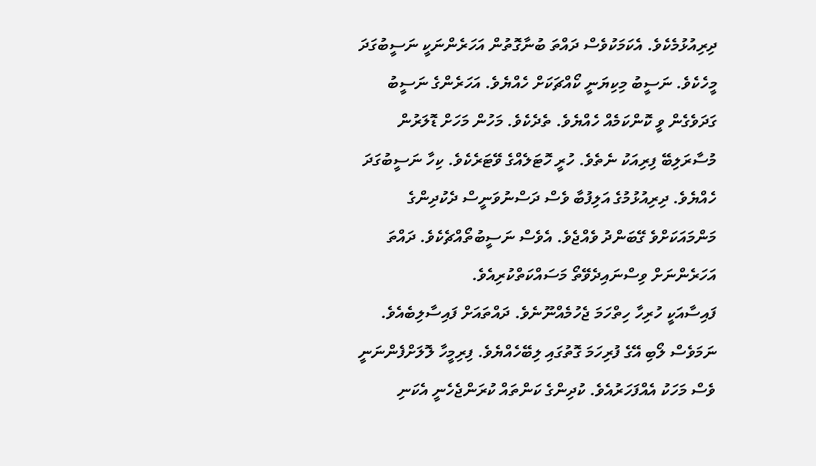ދިރިއުޅުމެކެވެ. އެކަމަކުވެސް ދައްތަ ބުނާގޮތުން އަހަރެންނަކީ ނަސީބުގަދަ މީހެކެވެ. ނަސީބު މިކިޔަނީ ކޯއްޗަކަށް ހެއްޔެވެ. އަހަރެންގެ ނަސީބު ގަދަވެގެން ވީ ކޮންކަމެއް ހެއްޔެވެ. ތެދެކެވެ. މަހުން މަހަށް ޑޮލަރުން މުސާރަލިބޭ ފިރިއަކު ނެތެވެ. ހުރީ ހޮޓަލެއްގެ ވޭޓަރެކެވެ. ކިހާ ނަސީބުގަދަ ހެއްޔެވެ. ދިރިއުޅުމުގެ އަލިފުބާ ވެސް ދަސްނުވަނީސް ދެކުދިންގެ މަންމައަކަށްވެ ގޭބަންދު ވެއްޖެވެ. އެވެސް ނަސީބުތޯއްޗެކެވެ. ދައްތަ އަހަރެންނަށް ވިސްނައިދެވޭތޯ މަސައްކަތްކުރިއެވެ.
ފައިސާއަކީ ހުރިހާ ހިތްހަމަ ޖެހުމެއްނޫނެވެ. ދައްތައަށް ފައިސާލިބެއެވެ. ނަމަވެސް ލޯބި އޭގެ ފުރިހަމަ ގޮތުގައި ލިބޭހެއްޔެވެ. ފިރިމީހާ ލޮލަށްފެންނަނީ ވެސް މަހަކު އެއްފަހަރުއެވެ. ކުދިންގެ ކަންތައް ކުރަންޖެހެނީ އެކަނި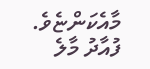މާއެކަންޏެވެ. ފުއާދު މާލެ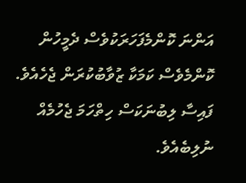އަންނަ ކޮންމެފަހަރަކުވެސް ދެމީހުން ކޮންމެވެސް ކަމަކާ ޒުވާބުކުރަން ޖެހެއެވެ. ފައިސާ ލިބުނަކަސް ހިތްހަމަ ޖެހުމެއް ނުލިބެއެވެ.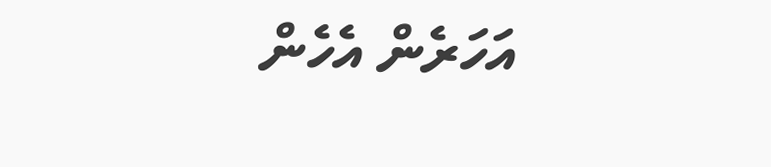އަހަރެން އެހެން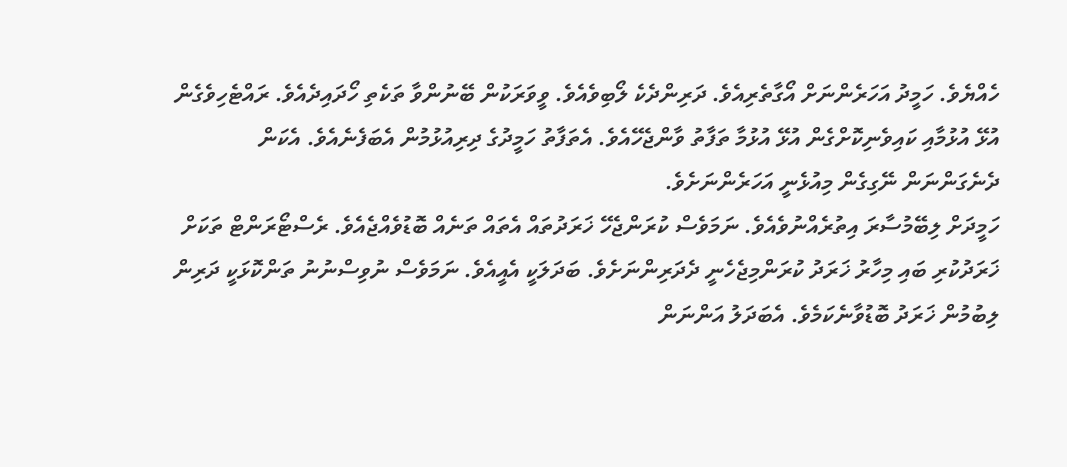ހެއްޔެވެ. ހަމީދު އަހަރެންނަށް އޯގާތެރިއެވެ. ދަރިންދެކެ ލޯބިވެއެވެ. ވީވަރަކުން ބޭނުންވާ ތަކެތި ހޯދައިދެއެވެ. ރައްޓެހިވެގެން އުޅޭ އުޅުމާއި ކައިވެނިކޮށްގެން އުޅޭ އުޅުމާ ތަފާތު ވާންޖެހޭއެވެ. އެތަފާތު ހަމީދުގެ ދިރިއުޅުމުން އެބަފެނެއެވެ. އެކަން ދެނެގަންނަން ނޭގިގެން މިއުޅެނީ އަހަރެންނަށެވެ.
ހަމީދަށް ލިބޭމުސާރަ އިތުރެއްނުވެއެވެ. ނަމަވެސް ކުރަންޖެހޭ ޚަރަދުތައް އެތައް ތަނެއް ބޮޑުވެއްޖެއެވެ. ރެސްޓޯރަންޓް ތަކަށް ޚަރަދުކުރި ބައި މިހާރު ޚަރަދު ކުރަންމިޖެހެނީ ދެދަރިންނަށެވެ. ބަދަލަކީ އެއީއެވެ. ނަމަވެސް ނުވިސްނުނު ތަންކޮޅަކީ ދަރިން ލިބުމުން ޚަރަދު ބޮޑުވާނެކަމެވެ. އެބަދަލު އަންނަން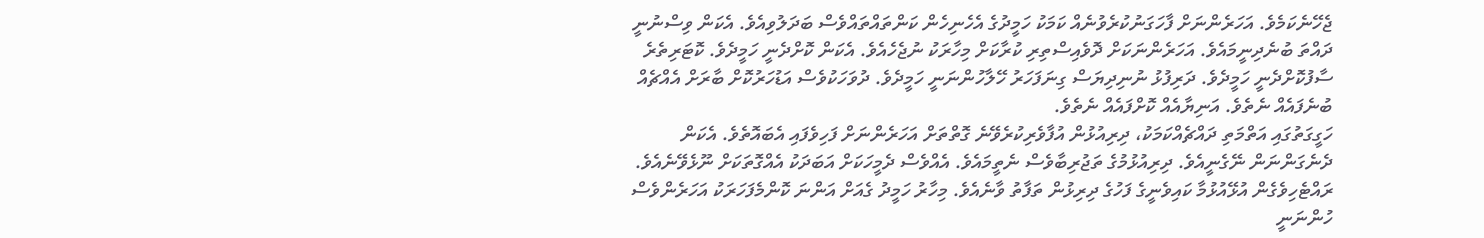ޖެހޭނެކަމެވެ. އަހަރެންނަށް ފާހަގަނުކުރެވުނެއް ކަމަކު ހަމީދުގެ އެހެނިހެން ކަންތައްތައްވެސް ބަދަލުވިއެވެ. އެކަން ވިސްނުނީ ދައްތަ ބުނެދިނީމައެވެ. އަހަރެންނަކަށް ދޮވެއިސްތިރި ކުރާކަށް މިހާރަކު ނުޖެހެއެވެ. އެކަން ކޮށްދެނީ ހަމީދެވެ. ކޮޓަރިތެރެ ސާފުކޮށްދެނީ ހަމީދެވެ. ދަރިފުޅު ނުނިދިޔަސް ގިނަފަހަރު ހޭލާހުންނަނީ ހަމީދެވެ. ދުވަހަކުވެސް އަޑުހަރުކޮށް ބާރަށް އެއްޗެއް ބުނެފައެއް ނެތެވެ. އަނިޔާއެއް ކޮށްފައެއް ނެތެވެ.
ހަގީގަތުގައި އަތްމަތި ދައްޗެއްކަމަކު، ދިރިއުޅުން އުފާވެރިކުރެވޭނެ ގޮތްތަށް އަހަރެންނަށް ފަހިވެފައި އެބައޮތެވެ. އެކަން ދެނެގަންނަން ނޭގެނީއެވެ. ދިރިއުޅުމުގެ ތަޖުރިބާވެސް ނެތީމައެވެ. އެއްވެސް ދެމީހަކަށް އަބަދަކު އެއްގޮތަކަށް ނޫޅެވޭނެއެވެ. ރައްޓެހިވެގެން އުޅޭއުޅުމާ ކައިވެނީގެ ފަހުގެ ދިރިޅުން ތަފާތު ވާނެއެވެ. މިހާރު ހަމީދު ގެއަށް އަންނަ ކޮންމެފަހަރަކު އަހަރެންވެސް ހުންނަނީ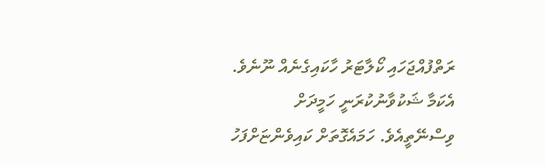ރަތްފުއްޖަހައި ކޯލާޓަރު ހާކައިގެނެއް ނޫނެވެ. އެކަމާ ޝަކުވާނުކުރަނީ ހަމީދަށް ވިސްނޭތީއެވެ. ހަމައެގޮތަށް ކައިވެންޏަށްފަހު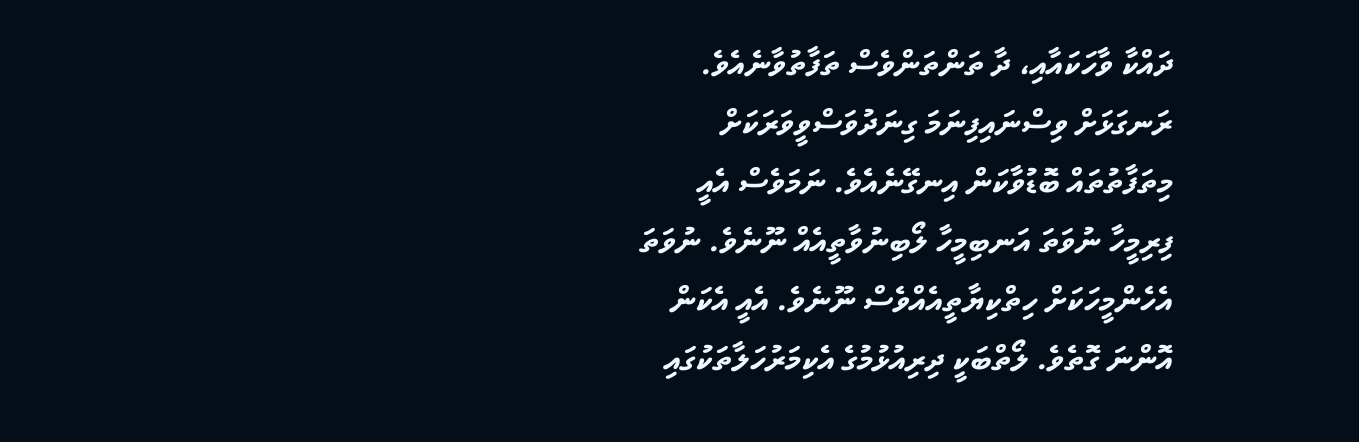ދައްކާ ވާހަކައާއި، ދާ ތަންތަންވެސް ތަފާތުވާނެއެވެ. ރަނގަޅަށް ވިސްނައިފިނަމަ ގިނަދުވަސްވީވަރަކަށް މިތަފާތުތައް ބޮޑުވާކަން އިނގޭނެއެވެ. ނަމަވެސް އެއީ ފިރިމީހާ ނުވަތަ އަނބިމީހާ ލޯބިނުވާތީއެއް ނޫނެވެ. ނުވަތަ އެހެންމީހަކަށް ހިތްކިޔާތީއެއްވެސް ނޫނެވެ. އެއީ އެކަން އޮންނަ ގޮތެވެ. ލޯތްބަކީ ދިރިއުޅުމުގެ އެކިމަރުހަލާތަކުގައި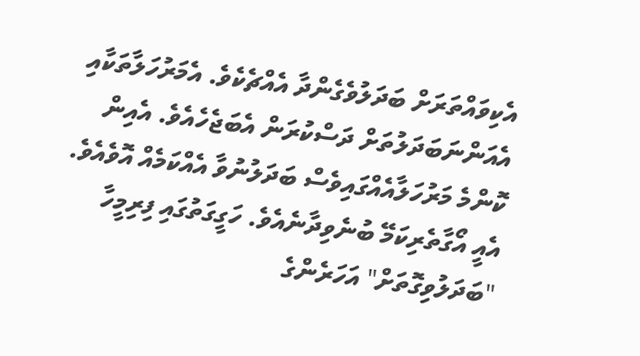އެކިވައްތަރަށް ބަދަލުވެގެންދާ އެއްޗެކެވެ. އެމަރުހަލާތަކާއި އެއަންނަބަދަލުތަށް ދަސްކުރަން އެބަޖެހެއެވެ. އެއިން ކޮންމެ މަރުހަލާއެއްގައިވެސް ބަދަލުނުވާ އެއްކަމެއް އޮވެއެވެ. އެއީ އޯގާތެރިކަމޭ ބުނެވިދާނެއެވެ. ހަގީގަތުގައި ފިރިމީހާ "ބަދަލުވިގޮތަށް" އަހަރެންގެ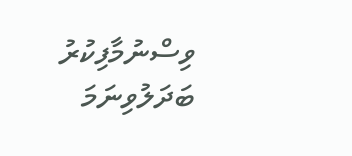ވިސްނުމާފިކުރު ބަދަލުވިނަމަ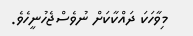މިވާހަކަ ދައްކާކަށް ނުވެސްޖެހުނީހެވެ.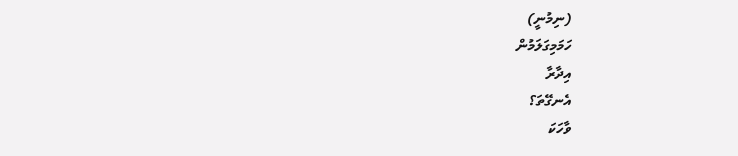(ނިމުނީ)
ހަމަމިގަލަމުން
އިދާރާ
އެނގޭތަ؟
ވާހަކަ